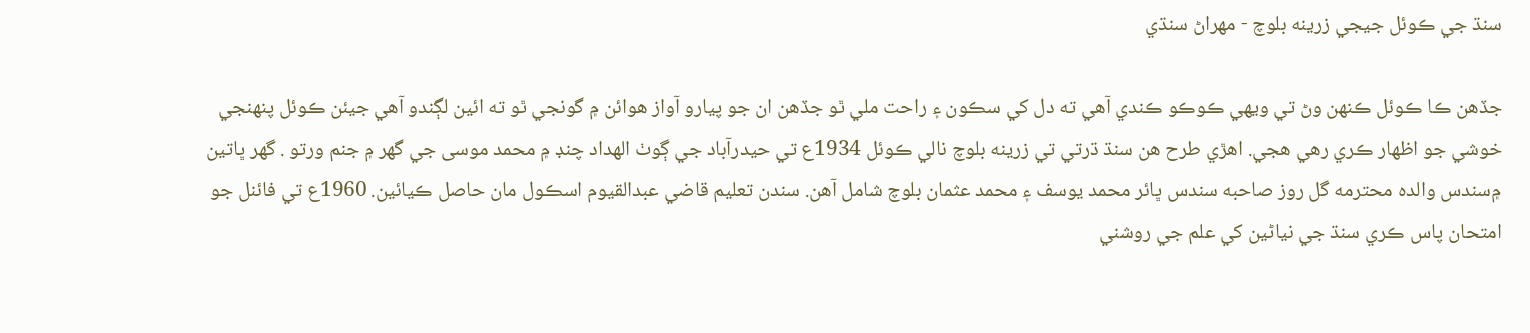سنڌ جي ڪوئل جيجي زرينه بلوچ - مهراڻ سنڌي

جڏهن ڪا ڪوئل ڪنهن وڻ تي ويهي ڪوڪو ڪندي آهي ته دل کي سڪون ۽ راحت ملي ٿو جڏهن ان جو پيارو آواز هوائن ۾ گونجي ٿو ته ائين لڳندو آهي جيئن ڪوئل پنهنجي خوشي جو اظهار ڪري رهي هجي. اهڙي طرح هن سنڌ ڌرتي تي زرينه بلوچ نالي ڪوئل 1934ع تي حيدرآباد جي ڳوٺ الهداد چنڊ ۾ محمد موسى جي گهر ۾ جنم ورتو . گهر ڀاتين ۾سندس والده محترمه گل روز صاحبه سندس ڀائر محمد يوسف ۽ محمد عثمان بلوچ شامل آهن. سندن تعليم قاضي عبدالقيوم اسڪول مان حاصل ڪيائين. 1960ع تي فائنل جو امتحان پاس ڪري سنڌ جي نياڻين کي علم جي روشني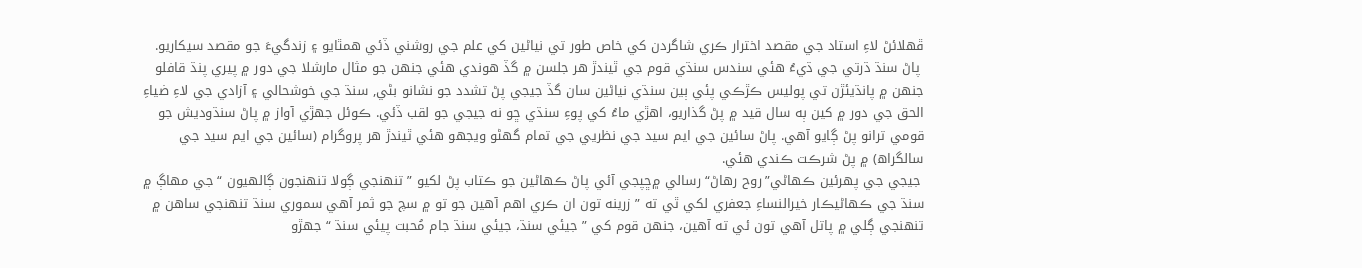ڦهلائڻ لاءِ استاد جي مقصد اخترار ڪري شاگردن کي خاص طور تي نياڻين کي علم جي روشني ڏئي همٿايو ۽ زندگيءَ جو مقصد سيکاريو.
 پاڻ سنڌ ڌرتي جي ڌيءُ هئي سندس سنڌي قوم جي ٿيندڙ هر جلسن ۾ گڏ هوندي هئي جنهن جو مثال مارشلا جي دور ۾ پيري پنڌ قافلو جنهن ۾ پانڌيئڙن تي پوليس ڪڙڪي پئي ٻين سنڌي نياڻين سان گڏ جيجي پڻ تشدد جو نشانو بڻي, سنڌ جي خوشحالي ۽ آزادي جي لاءِ ضياءِ الحق جي دور ۾ کين ٻه سال قيد ۾ پڻ گذاريو، اهڙي ماءُ کي پوءِ سنڌي ڇو نه جيجي جو لقب ڏئي. ڪوئل جهڙي آواز ۾ پاڻ سنڌوديش جو قومي ترانو پڻ ڳايو آهي. پاڻ سائين جي ايم سيد جي نظريي جي تمام گهڻو ويجهو هئي ٿيندڙ هر پروگرام (سائين جي ايم سيد جي سالگراھ) ۾ پڻ شرڪت ڪندي هئي.
 جيجي جي پهرئين ڪهاڻي”روح رهاڻ“ رسالي ۾ڇپجي آئي پاڻ ڪهاڻين جو ڪتاب پڻ لکيو ” تنهنجي ڳولا تنهنجون ڳالهيون “ جي مهاڳ ۾ سنڌ جي ڪهاڻيڪار خيرالنساءِ جعفري لکي ٿي ته ” زرينه تون ان ڪري اهم آهين جو تو ۾ سچ جو ثمر آهي سموري سنڌ تنهنجي ساهن ۾ تنهنجي ڳلي ۾ پاتل آهي تون ئي ته آهين، جنهن قوم کي ” جيئي سنڌ، جيئي سنڌ جام مُحبت پيئي سنڌ “ جهڙو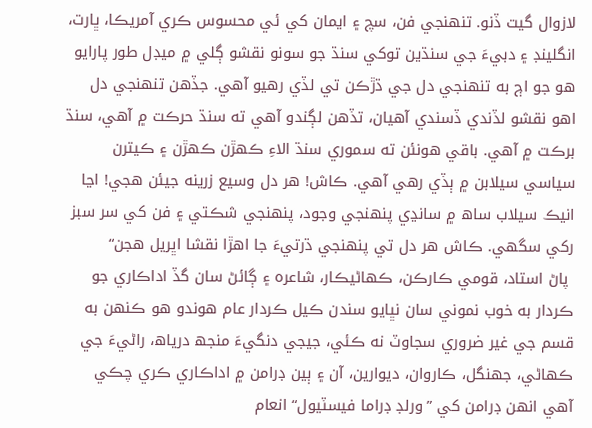لازوال گيت ڏنو. تنهنجي فن، سچ ۽ ايمان کي ئي محسوس ڪري آمريڪا، ڀارت، انگلينڊ ۽ دبيءَ جي سنڌين توکي سنڌ جو سونو نقشو ڳلي ۾ ميڊل طور پارايو هو جو اڄ به تنهنجي دل جي ڌڙڪن تي لڏي رهيو آهي. جڏهن تنهنجي دل اهو نقشو لڏندي ڏسندي آهيان، تڏهن لڳندو آهي ته سنڌ حرڪت ۾ آهي، سنڌ برڪت ۾ آهي. باقي هونئن ته سموري سنڌ الاءِ ڪهڙن ڪهڙن ۽ ڪيترن سياسي سيلابن ۾ ٻڏي رهي آهي. ڪاش! هر دل وسيع زرينه جيئن هجي! اڃا انيڪ سيلاب ساھ ۾ سانڍي پنهنجي وجود، پنهنجي شڪتي ۽ فن کي سر سبز رکي سگهي. ڪاش هر دل تي پنهنجي ڌرتيءَ جا اهڙا نقشا اڀريل هجن“
 پاڻ استاد، قومي ڪارڪن، ڪهاڻيڪار، شاعره ۽ ڳائڻ سان گڏ اداڪاري جو ڪردار به خوب نموني سان نڀايو سندن ڪيل ڪردار عام هوندو هو ڪنهن به قسم جي غير ضروري سجاوٽ نه ڪئي، جيجي دنگيءَ منجھ درياھ، راڻيءَ جي ڪهاڻي، جهنگل، ڪاروان، ديوارين، آن ۽ ٻين ڊرامن ۾ اداڪاري ڪري چڪي آهي انهن ڊرامن کي ”ورلڊ ڊراما فيسٽيول“ انعام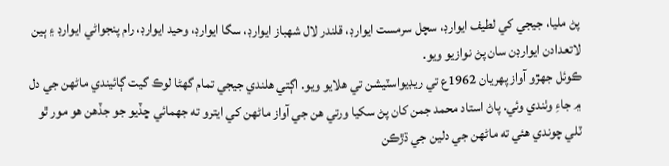پڻ مليا، جيجي کي لطيف ايوارڊ، سچل سرمست ايوارڊ، قلندر لال شهباز ايوارڊ، سگا ايوارڊ، وحيد ايوارڊ، رام پنجواڻي ايوارڊ ۽ ٻين لاتعدادن ايوارڊن سان پڻ نوازيو ويو.
ڪوئل جهڙو آواز پهريان 1962ع تي ريڊيواسٽيشن تي هلايو ويو. اڳتي هلندي جيجي تمام گهڻا لوڪ گيت ڳائيندي ماڻهن جي دل ۾ جاءِ وٺندي وئي. پاڻ استاد محمد جمن کان پڻ سکيا ورتي هن جي آواز ماڻهن کي ايترو ته جهمائي ڇڏيو جو جڏهن هو مور ٿو ٽلي چوندي هئي ته ماڻهن جي دلين جي ڌڙڪن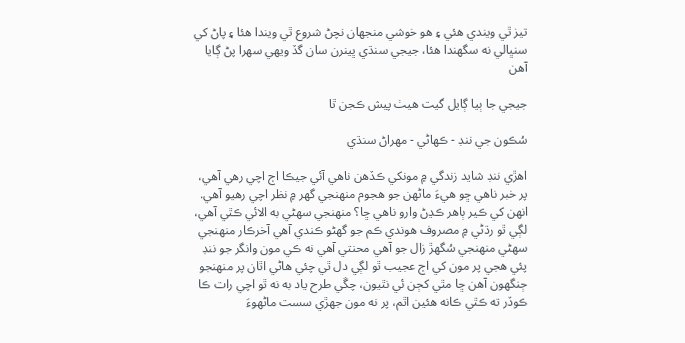تيز ٿي ويندي هئي ۽ هو خوشي منجهان نچڻ شروع ٿي ويندا هئا ۽ پاڻ کي سنڀالي نه سگهندا هئا، جيجي سنڌي ڀينرن سان گڏ ويهي سهرا پڻ ڳايا آهن

جيجي جا ٻيا ڳايل گيت هيٺ پيش ڪجن ٿا

سُڪون جي ننڊ - ڪهاڻي - مهراڻ سنڌي

اهڙي ننڊ شايد زندگي ۾ مونکي ڪڏهن ناهي آئي جيڪا اڄ اچي رهي آهي، پر خبر ناهي ڇو هيءَ ماڻهن جو هجوم منهنجي گهر ۾ نظر اچي رهيو آهي.  انهن کي ڪير ٻاهر ڪڍڻ وارو ناهي ڇا؟ منهنجي سهڻي به الائي ڪٿي آهي، لڳي ٿو رڌڻي ۾ مصروف هوندي ڪم جو گهڻو ڪندي آهي آخرڪار منهنجي سهڻي منهنجي سُگهڙ زال جو آهي محنتي آهي نه ڪي مون وانگر جو ننڊ پئي هجي پر مون کي اڄ عجيب ٿو لڳي دل ٿي چئي هاڻي اٿان پر منهنجو ڄنگهون آهن ڇا مٿي کڄن ئي نٿيون، چڱي طرح ياد به نه ٿو اچي رات ڪا ڪوڏر ته ڪٿي ڪانه هئين اٿم، پر نه مون جهڙي سست ماڻهوءَ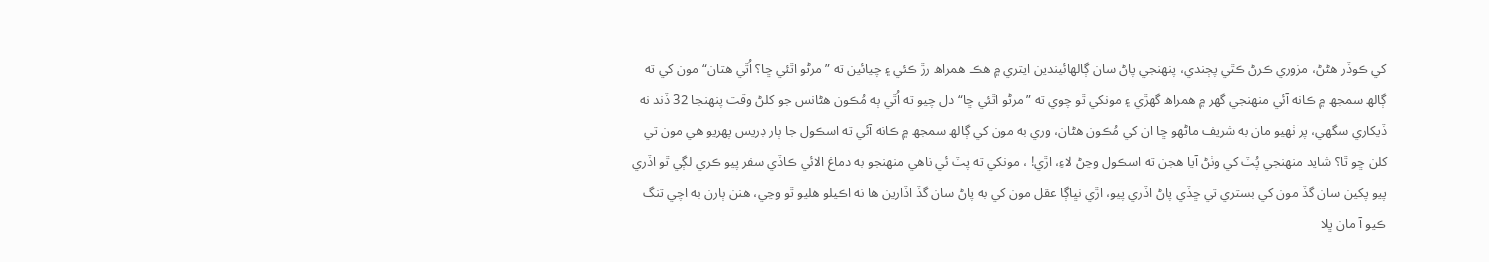کي ڪوڏر هڻڻ، مزوري ڪرڻ ڪٿي پڄندي، پنهنجي پاڻ سان ڳالهائيندين ايتري ۾ هڪ همراھ رڙ ڪئي ۽ چيائين ته ” مرڻو اٿئي ڇا؟ اُٿي هتان“ مون کي ته ڳالھ سمجھ ۾ ڪانه آئي منهنجي گهر ۾ همراھ گهڙي ۽ مونکي ٿو چوي ته ”مرڻو اٿئي ڇا“ دل چيو ته اُٿي ٻه مُڪون هڻانس جو کلڻ وقت پنهنجا 32 ڏند نه ڏيکاري سگهي، پر ٺهيو مان به شريف ماڻهو ڇا ان کي مُڪون هڻان، وري به مون کي ڳالھ سمجھ ۾ ڪانه آئي ته اسڪول جا ٻار ڊريس پهريو هي مون تي کلن ڇو ٿا؟ شايد منهنجي پُٽ کي وٺڻ آيا هجن ته اسڪول وڃڻ لاءِ، اڙي! ، مونکي ته پٽ ئي ناهي منهنجو به دماغ الائي ڪاڏي سفر پيو ڪري لڳي ٿو اڏري پيو پکين سان گڏ مون کي بستري تي ڇڏي پاڻ اڏري پيو، اڙي نڀاڳا عقل مون کي به پاڻ سان گڏ اڏارين ها نه اڪيلو هليو ٿو وڃي، هنن ٻارن به اچي تنگ ڪيو آ مان ڀلا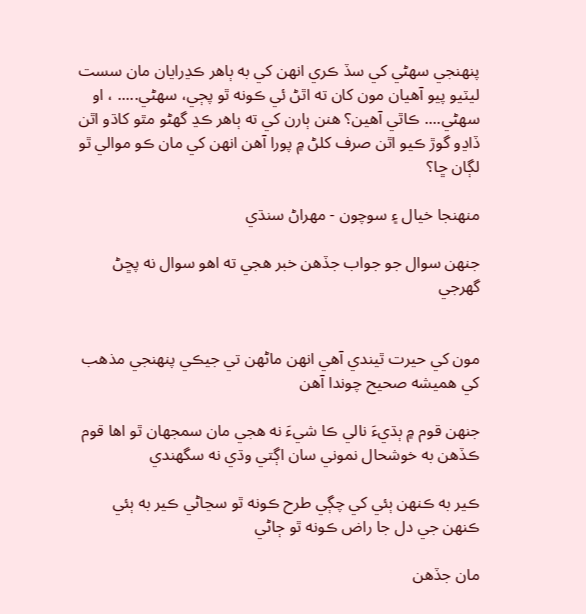پنهنجي سهڻي کي سڏ ڪري انهن کي به ٻاهر ڪڍرايان مان سست ليٽيو پيو آهيان مون کان ته اٿڻ ئي ڪونه ٿو پڄي، سهڻي..... ، او سهڻي.... ڪاٿي آهين؟ هنن ٻارن کي ته ٻاهر ڪڍ گهڻو مٿو کاڌو اٿن ڏاڍو گوڙ ڪيو اٿن صرف کلڻ ۾ پورا آهن انهن کي مان ڪو موالي ٿو لڳان ڇا؟

منهنجا خيال ۽ سوچون - مهراڻ سنڌي

جنهن سوال جو جواب جڏهن خبر هجي ته اهو سوال نه پڇڻ گهرجي


مون کي حيرت ٿيندي آهي انهن ماڻهن تي جيڪي پنهنجي مذهب کي هميشه صحيح چوندا آهن

جنهن قوم ۾ ٻڌيءَ نالي ڪا شيءَ نه هجي مان سمجهان ٿو اها قوم ڪڏهن به خوشحال نموني سان اڳتي وڌي نه سگهندي

ڪير به ڪنهن ٻئي کي چڳي طرح ڪونه ٿو سڃاڻي ڪير به ٻئي ڪنهن جي دل جا راض ڪونه ٿو ڄاڻي

مان جڏهن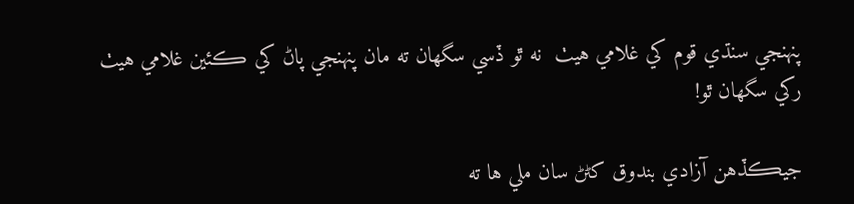پنهنجي سنڌي قوم کي غلامي هيٺ  نه ٿو ڏسي سگهان ته مان پنهنجي پاڻ کي ڪئين غلامي هيٺ رکي سگهان ٿو!

جيڪڏهن آزادي بندوق کڻڻ سان ملي ها ته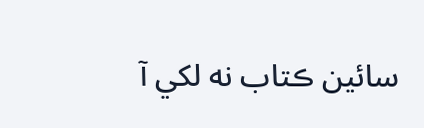سائين ڪتاب نه لکي آ